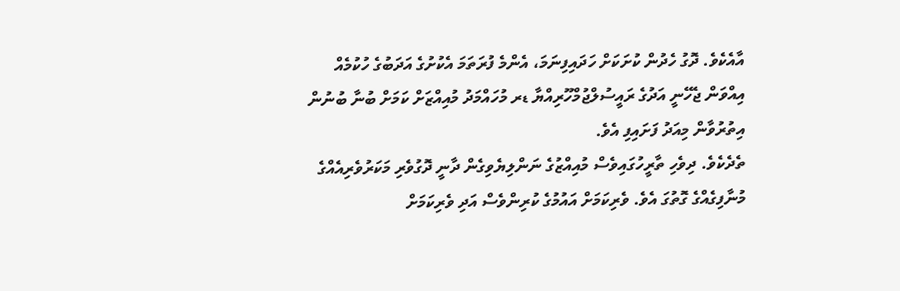އާއެކެވެ. ދޮގު ހެދުން ކުށަކަށް ހަދައިފިނަމަ، އެންމެ ފުރަތަމަ އެކުށުގެ އަދަބުގެ ހުކުމެއް އިއްވަން ޖެހޭނީ އަދުގެ ރައީސުލްޖުމްހޫރިއްޔާ ޑރ މުހައްމަދު މުއިއްޒަށް ކަމަށް ބުނާ ބުނުން އިތުރުވާން މިއަދު ފަށައިފި އެވެ.
ތެދެކެވެ. ދިވެހި ތާރީހުގައިވެސް މުއިއްޒުގެ ނަންލިޔެވިގެން ދާނީ ދޮގުވެރި މަކަރުވެރިއެއްގެ މުނާފިގެއްގެ ގޮތުގަ އެވެ. ވެރިކަމަށް އައުމުގެ ކުރިންވެސް އަދި ވެރިކަމަށް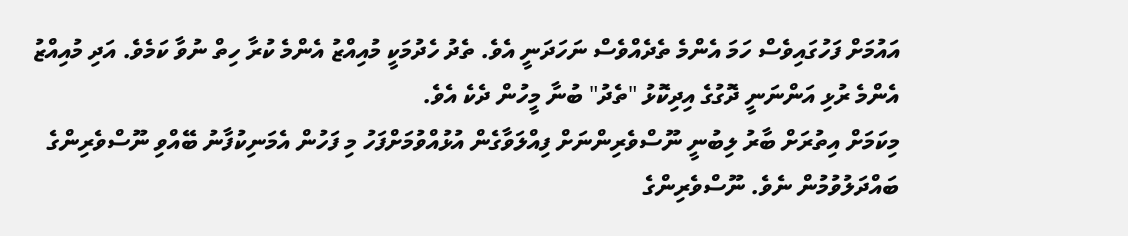އައުމަށް ފަހުގައިވެސް ހަމަ އެންމެ ތެދެއްވެސް ނަހަދަނީ އެވެ. ތެދު ހެދުމަކީ މުއިއްޒު އެންމެ ކުރާ ހިތް ނުވާ ކަމެވެ. އަދި މުއިއްޒު އެންމެ ރުޅި އަންނަނީ ދޮގުގެ އިދިކޮޅު "ތެދު" ބުނާ މީހުން ދެކެ އެވެ.
މިކަމަށް އިތުރަށް ބާރު ލިބުނީ ނޫސްވެރިންނަށް ފިއްލަވާގެން އުޅުއްވުމަށްފަހު މި ފަހުން އެމަނިކުފާނު ބޭއްވި ނޫސްވެރިންގެ ބައްދަލުވުމުން ނެވެ. ނޫސްވެރިންގެ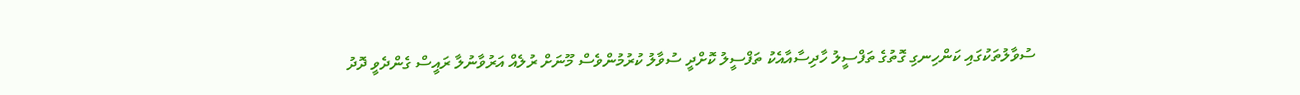ސުވާލުތަކުގައި ކަންހިނގި ގޮތުގެ ތަފްސީލު ހާދިސާއާއެކު ތަފްސީލު ކޮށްދީ ސުވާލު ކުރުމުންވެސް މޫނަށް ރުލެއް އަރުވާނުލާ ރައީސް ގެންދެވީ ދޮދު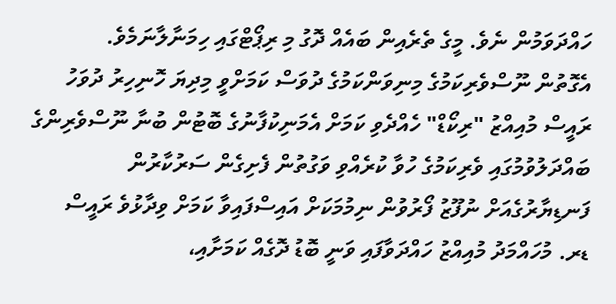ހައްދަވަމުން ނެވެ. މީގެ ތެރެއިން ބައެއް ދޮގު މި ރިޕޯޓްގައި ހިމަނާލާނަމެވެ.
އެގޮތުން ނޫސްވެރިކަމުގެ މިނިވަންކަމުގެ ދުވަސް ކަމަށްވީ މިދިޔަ ހޮނިހިރު ދުވަހު ރައީސް މުއިއްޒު "ރިކޯޑް" ހެއްދެވި ކަމަށް އެމަނިކުފާނުގެ ބޮޓުން ބުނާ ނޫސްވެރިންގެ ބައްދަލުވުމުގައި ވެރިކަމުގެ ހުވާ ކުރެއްވި ވަގުތުން ފެށިގެން ސަރުކާރުން ފަނޑިޔާރުގެއަށް ނުފޫޒު ފޯރުވުން ނިމުމަކަށް އައިސްފައިވާ ކަމަށް ވިދާޅުވެ ރައީސް ޑރ. މުހައްމަދު މުއިއްޒު ހައްދަވާފައި ވަނީ ބޮޑު ދޮގެއް ކަމަށާއި،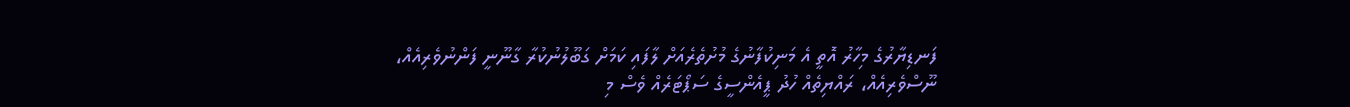ފަނޑިޔާރުގެ މިހާރު އޮތީ އެ މަނިކުފާނުގެ މުށުތެރެއަށް ލާފައި ކަމަށް ގަބޫލުނުކުރާ ގާނޫނީ ފަންނުވެރިއެއް، ނޫސްވެރިއެއް، ރައްޔިތެއް ހުދު ޕީއެންސީގެ ސަޕޯޓަރެއް ވެސް މި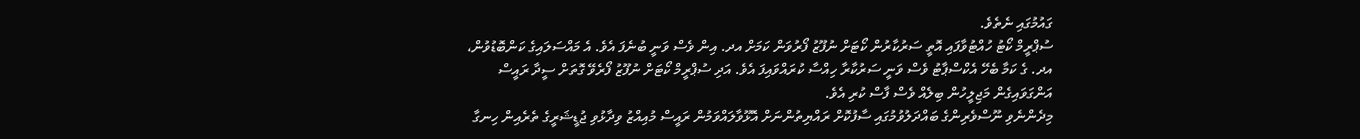ގައުމުގައި ނެތެވެ.
ސުޕްރީމް ކޯޓު ހުއްޓުވާފައި އޮތީ ސަރުކާރުން ކޯޓަށް ނުފޫޒު ފޯރުވަން ކަމަށް އދ. އިން ވެސް ވަނީ ބުނެފަ އެވެ. އެ މައްސަލައިގެ ކަންބޮޑުވުން، އދ. ގެ ކަމާ ބެހޭ އެކްސްޕާޓު ވެސް ވަނީ ސަރުކާރާ ހިއްސާ ކުރައްވައިފަ އެވެ. އަދި ސުޕްރީމް ކޯޓަށް ނުފޫޒު ފޯރެވޭ ގޮތަށް ސީދާ ރައީސް އަންގަވައިގެން މަޖިލީހުން ބިލެއް ވެސް ފާސް ކުރި އެވެ.
މިދެންނެވި ނޫސްވެރިންގެ ބައްދަލުވުމުގައި ސާފުކޮށް ރައްޔިތުންނަށް އޮޅޫވާލައްވަމުން ރައީސް މުއިއްޒު ވިދާޅުވި ޖުޑީޝަރީގެ ތެރެއިން ހިނގާ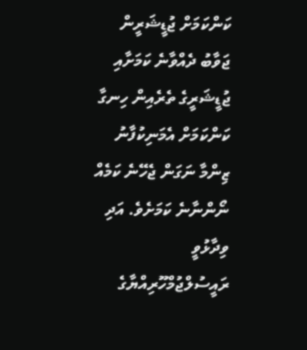ކަންކަމަށް ޖުޑީޝަރީން ޖަވާބު ދެއްވާނެ ކަމަށާއި ޖުޑީޝަރީގެ ތެރެއިން ހިނގާ ކަންކަމަށް އެމަނިކުފާނު ޒިންމާ ނަގަން ޖެހޭނެ ކަމެއް ނޯންނާނެ ކަމަށެވެ. އަދި ވިދާޅުވީ ރައީސުލްޖުމްހޫރިއްޔާގެ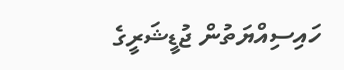ހައިސިއްޔަތުން ޖުޑީޝަރީގެ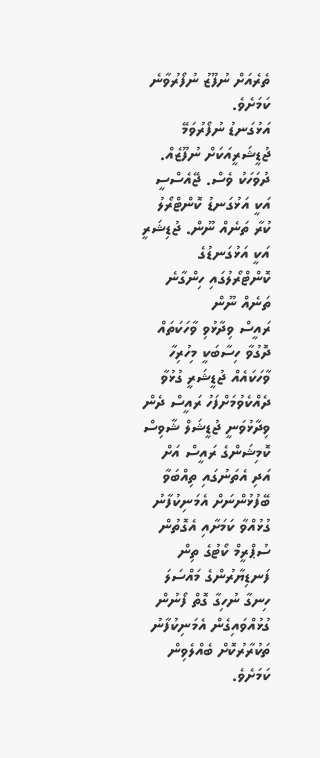ތެރެއަށް ނުފޫޒު ނުފޯރުވާނެ ކަމަށެވެ.
އަޅުގަނޑު ނުފޯރުވަމޭ ޖުޑީޝަރީއަކަށް ނުފޫޒެއް. ދުވަހަކު ވެސް. ޖޭއެސްސީ އަކީ އަޅުގަނޑު ކޮންޓްރޯލު ކުރާ ތަނެއް ނޫން. ޖުޑިޝަރީ އަކީ އަޅުގަނޑުގެ ކޮންޓްރޯލުގައި ހިންގާނެ ތަނެއް ނޫން
ރައީސް ވިދާޅުވި ވާހަކަތައް ދޮގުވާ ހިސާބަކީ މިހުރިހާ ވާހަކައެއް ޖުޑީޝަރީ ގުޅުވާ ދެއްކެވުމަށްފަހު ރައީސް ދެން ވިދާޅުވަނީ ޖުޑީޝަލް ޝާވިސް ކޮމިޝަންގެ ރައީސް އަށް އަދި އެތަނުގައި ތިއްބަވާ ބޭފުޅުންނަށް އެމަނިކުފާނު ގުޅުއްވާ ކަމަށާއި އެގޮތުން ސުޕްރީމް ކޯޓުގެ ތިން ފަނޑިޔާރުންގެ މައްސަލަ ހިނގާ ނުހިގާ ގޮތް ފޯނުން ގުޅުއްވައިގެން އެމަނިކުފާނު ތަކުރާރުކޮށް ބެއްލެވިން ކަމަށެވެ.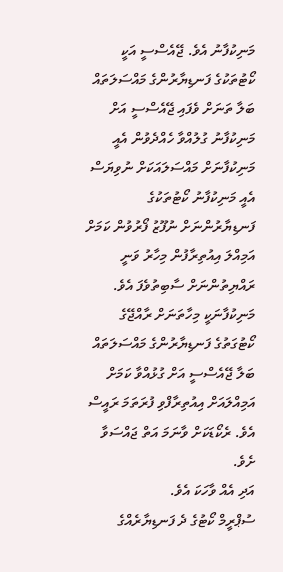މަނިކުފާނު އެވެ. ޖޭއެސްސީ އަކީ ކޯޓުތަކުގެ ފަނޑިޔާރުންގެ މައްސަލަތައް ބަލާ ތަނަށް ވެފައި ޖޭއެސްސީ އަށް މަނިކުފާނު ގުލުއްވާ ހެއްދެވުން އެއީ މަނިކުފާނަށް މައްސަލައަކަށް ނުވިޔަސް އެއީ މަނިކުފާނު ކޯޓުތަކުގެ ފަނޑިޔާރުންނަށް ނުފޫޒު ފޯރުވުން ކަމަށް އަމިއްލަ އިއުތިރާފުން މިހާރު ވަނީ ރައްޔިތުންނަށް ސާބިތުވެފަ އެވެ. މަނިކުފާނަކީ މިހާތަނަށް ރާއްޖޭގެ ކޯޓުގަތުގެ ފަނޑިޔާރުންގެ މައްސަލަތައް ބަލާ ޖޭއެސްސީ އަށް ގުޅުއްވާ ކަމަށް އަމިއްލައަށް އިއުތިރާފްވި ފުރަތަމަ ރައީސް އެވެ. ރެކޯޑަކަށް ވާނަމަ އަތް ޖައްސަވާ ށެވެ.
އަދި އެއް ވާހަކަ އެވެ.
ސުޕްރީމް ކޯޓުގެ ދެ ފަނޑިޔާރެއްގެ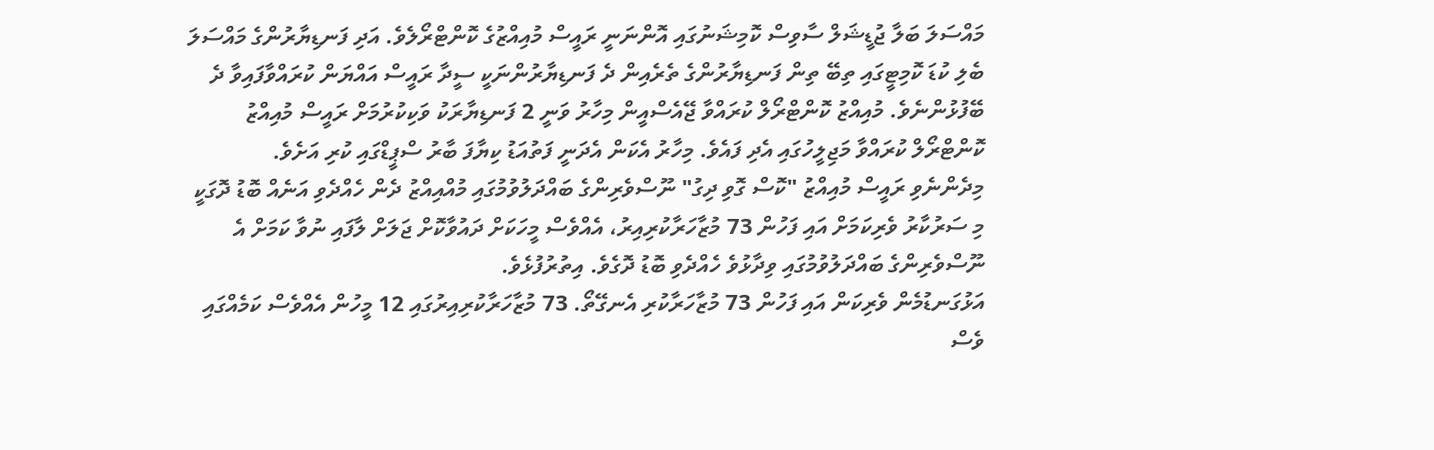މައްސަލަ ބަލާ ޖުޑީޝަލް ސާވިސް ކޮމިޝަނުގައި އޮންނަނީ ރައީސް މުއިއްޒުގެ ކޮންޓްރޯލެވެ. އަދި ފަނޑިޔާރުންގެ މައްސަލަ ބެލި ކުޑަ ކޮމިޓީގައި ތިބޭ ތިން ފަނޑިޔާރުންގެ ތެރެއިން ދެ ފަނޑިޔާރުންނަކީ ސީދާ ރައީސް އައްޔަން ކުރައްވާފައިވާ ދެ ބޭފުޅުންނެވެ. މުއިއްޒު ކޮންޓްރޯލް ކުރައްވާ ޖޭއެސްއީން މިހާރު ވަނީ 2 ފަނޑިޔާރަކު ވަކިކުރުމަށް ރައީސް މުއިއްޒު ކޮންޓްރޯލް ކުރައްވާ މަޖިލީހުގައި އެދި ފައެވެ. މިހާރު އެކަން އެދަނީ ފަތުއަޑު ކިޔާފަ ބާރު ސްޕީޑްގައި ކުރި އަށެވެ.
މިދެންނެވި ރައީސް މުއިއްޒު "ކޮސް ގޮވި ދިގު" ނޫސްވެރިންގެ ބައްދަލުވުމުގައި މުއްއިއްޒު ދެން ހެއްދެވި އަނެއް ބޮޑު ދޮގަކީ މި ސަރުކާރު ވެރިކަމަށް އައި ފަހުން 73 މުޒާހަރާކުރިއިރު، އެއްވެސް މީހަކަށް ދައުވާކޮށް ޖަލަށް ލާފައި ނުވާ ކަމަށް އެ ނޫސްވެރިންގެ ބައްދަލުވުމުގައި ވިދާޅުވެ ހެއްދެވި ބޮޑު ދޮގެވެ. އިތުރުފުޅެވެ.
އަޅުގަނޑުމެން ވެރިކަން އައި ފަހުން 73 މުޒާހަރާކުރި އެނގޭތޯ. 73 މުޒާހަރާކުރިއިރުގައި 12 މީހުން އެއްވެސް ކަމެއްގައި ވެސް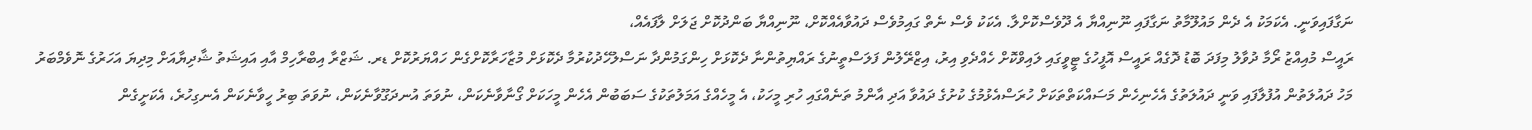ނަގާފައިވަނީ. އެކަމަކު އެ ދެން މައުލޫމާތު ނަގާފައި ނޫނިއްޔާ އެ ދޫވެސްކޮށްލާ. އެކަކު ވެސް ނެތް ގައިމުވެސް ދައުވާއެއްކޮށް، ނޫނިއްޔާ ބަންދުކޮށް ޖަލަށް ލާފައެއް،
ރައީސް މުއިއްޒު ރޯމާ ދުވާލު މިފަދަ ބޮޑު ދޮގެއް ރައީސް އޮފީހުގެ ޓީވީގައި ލައިވްކޮށް ހެއްދެވި އިރު، އިޒްރޭލުން ފަލަސްތީނުގެ ރައްޔިތުންނާ ދެކޮޅަށް ހިންގަމުންދާ ނަސްލުހޭދުކުރުމާ ދެކޮޅަށް މުޒާހަރާކޮށްގެން ހައްޔަރުކޮށް ޑރ. ޝަޒްރާ އިބްރާހިމް އާއި އައިޝަތު ޝާދިޔާއަށް މިދިޔަ އަހަރުގެ ނޮވެމްބަރު މަހު ދައުލަތުން އުފުލާފައި ވަނީ ދައުލަތުގެ އެހެނިހެން މަސައްކަތްތަކަށް ހުރަސްއެޅުމުގެ ކުށުގެ ދައުވާ އަދި އާންމު ތަނެއްގައި ހުރި މީހަކު، އެ މީހެއްގެ އަމަލުތަކުގެ ސަބަބުން އެހެން މީހަކަށް ގޯނާވާނެކަން، ނުވަތަ އުނދަގޫވާނެކަން، ނުވަތަ ބިރު ހީވާނެކަން އެނގިހުރެ، އެކަށީގެން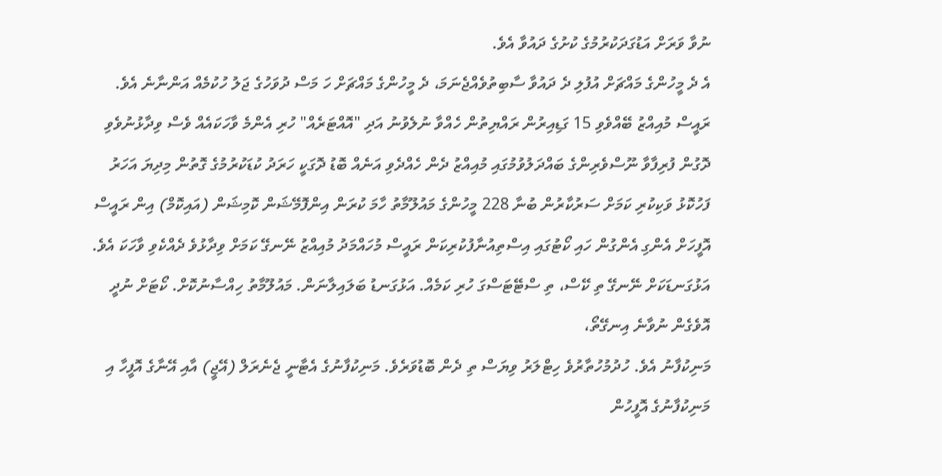ނުވާ ވަރަށް އަޑުގަދަކުރުމުގެ ކުށުގެ ދައުވާ އެވެ.
އެ ދެ މީހުންގެ މައްޗަށް އުފުލި ދެ ދައުވާ ސާބިތުވެއްޖެނަމަ، ދެ މީހުންގެ މައްޗަށް ހަ މަސް ދުވަހުގެ ޖަލު ހުކުމެއް އަންނާނެ އެވެ.
ރައީސް މުއިއްޒު ބޭއްވެވި 15 ގަޑިއިރުން ރައްޔިތުން ހެއްވާ ނުލެވުނު އަދި "އޮއްޓަރެއް" ހުރި އެންމެ ވާހަކައެއް ވެސް ވިދާޅުނުވެވި ދޮގުން ފުރިފާވާ ނޫސްވެރިންގެ ބައްދަލުވުމުގައި މުއިއްޒު ދެން ހެއްދެވި އަނެއް ބޮޑު ދޮގަކީ ހަރަދު ކުޑަކުރުމުގެ ގޮތުން މިދިޔަ އަހަރު ފަހުކޮޅު ވަކިކުރި ކަމަށް ސަރުކާރުން ބުނާ 228 މީހުންގެ މައުލޫމާތު ހާމަ ކުރަން އިންފޮމޭޝަން ކޮމިޝަން (އައިކޮމް) އިން ރައީސް އޮފީހަށް އެންގި އެންގުން ހައި ކޯޓުގައި އިސްތިއުނާފުކުރިކަން ރައީސް މުހައްމަދު މުއިއްޒު ނޭނގޭ ކަމަށް ވިދާޅުވެ ދެއްކެވި ވާހަކަ އެވެ.
އަޅުގަނޑަކަށް ނޭނގޭ ތި ކޭސް، ތި ސްޓޭޓަސްގަ ހުރި ކަމެއް. އަޅުގަނޑު ބަލައިލާނަން. މައުލޫމާތު ހިއްސާނުކޮށް. ކޯޓަށް ނުދީ އޮވެގެން ނުވާނެ އިނގޭތޯ،
މަނިކުފާނު އެވެ. ހުދުމުހުތާރުވެ ހިޓްލަރު ވިޔަސް ތި ދެން ބޮޑުވަރެވެ. މަނިކުފާނުގެ އެޓާނީ ޖެނެރަލް (އޭޖީ) އާއި އޭނާގެ އޮފީހާ އި މަނިކުފާނުގެ އޮފީހުން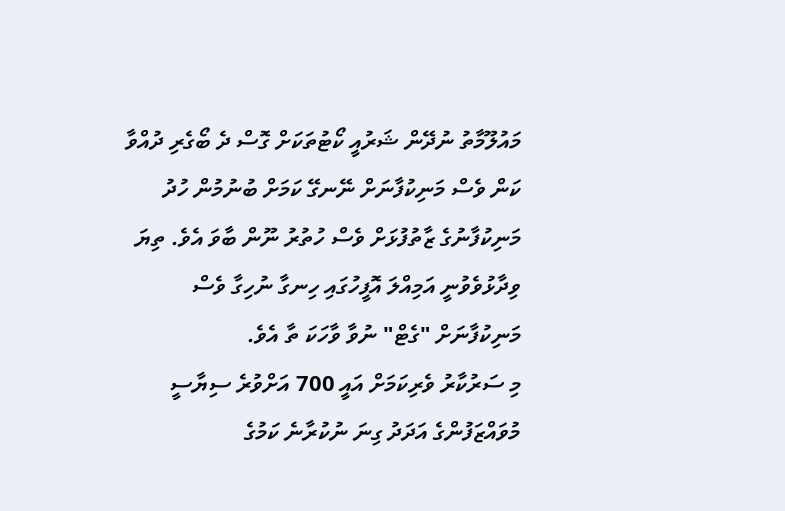މައުލޫމާތު ނުދޭން ޝަރުއީ ކޯޓުތަކަށް ގޮސް ދެ ބޯގެރި ދުއްވާ ކަން ވެސް މަނިކުފާނަށް ނޭނގޭ ކަމަށް ބުނުމުން ހުދު މަނިކުފާނުގެ ޒާތުފުޅަށް ވެސް ހުތުރު ނޫން ބާވަ އެވެ. ތިޔަ ވިދާޅުވެވުނީ އަމިއްލަ އޮފީހުގައި ހިނގާ ނުހިގާ ވެސް މަނިކުފާނަށް "ގެޓް" ނުވާ ވާހަކަ ތާ އެވެ.
މި ސަރުކާރު ވެރިކަމަށް އައީ 700 އަށްވުރެ ސިޔާސީ މުވައްޒަފުންގެ އަދަދު ގިނަ ނުކުރާނެ ކަމުގެ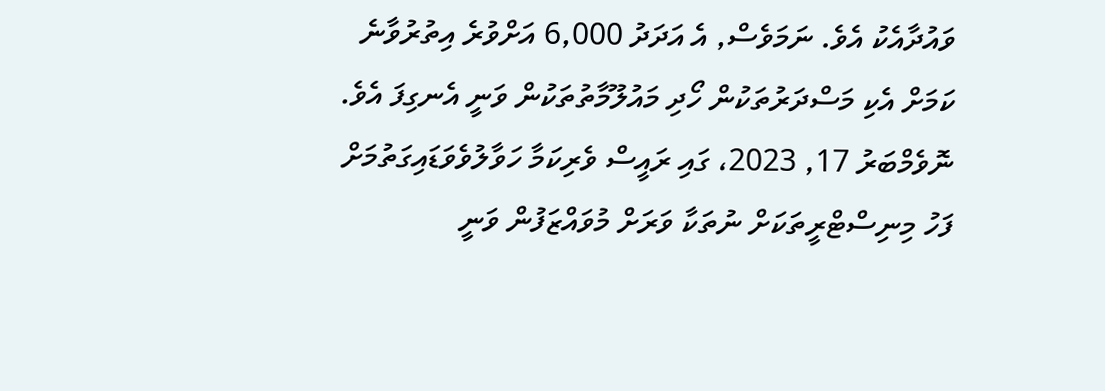ވައުދާއެކު އެވެ. ނަމަވެސް, އެ އަދަދު 6,000 އަށްވުރެ އިތުރުވާނެ ކަމަށް އެކި މަސްދަރުތަކުން ހޯދި މައުލޫމާތުތަކުން ވަނީ އެނގިފަ އެވެ.
ނޮވެމްބަރު 17, 2023، ގައި ރައީސް ވެރިކަމާ ހަވާލުވެވަޑައިގަތުމަށް ފަހު މިނިސްޓްރީތަކަށް ނުތަކާ ވަރަށް މުވައްޒަފުން ވަނީ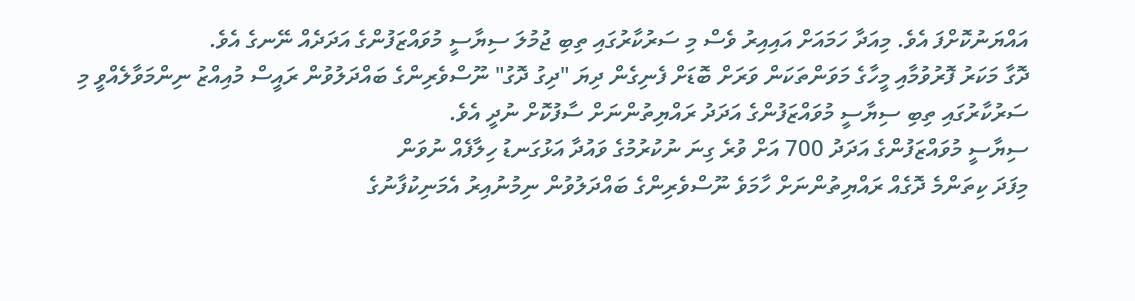އައްޔަނުކޮށްފަ އެވެ. މިއަދާ ހަމައަށް އައިއިރު ވެސް މި ސަރުކާރުގައި ތިބި ޖުމުލަ ސިޔާސީ މުވައްޒަފުންގެ އަދަދެއް ނޭނގެ އެވެ.
ދޮގާ މަކަރު ފޮރުވުމާއި މީހާގެ މަވަންތަކަން ވަރަށް ބޮޑަށް ފެނިގެން ދިޔަ "ދިގު ދޮގު" ނޫސްވެރިންގެ ބައްދަލުވުން ރައީސް މުއިއްޒު ނިންމަވާލެއްވީ މި ސަރުކާރުގައި ތިބި ސިޔާސީ މުވައްޒަފުންގެ އަދަދު ރައްޔިތުންނަށް ސާފުކޮށް ނުދީ އެވެ.
ސިޔާސީ މުވައްޒަފުންގެ އަދަދު 700 އަށް ވުރެ ގިނަ ނުކުރުމުގެ ވައުދާ އަޅުގަނޑު ހިލާފެއް ނުވަން
މިފަދަ ކިތަންމެ ދޮގެއް ރައްޔިތުންނަށް ހާމަވެ ނޫސްވެރިންގެ ބައްދަލުވުން ނިމުނުއިރު އެމަނިކުފާނުގެ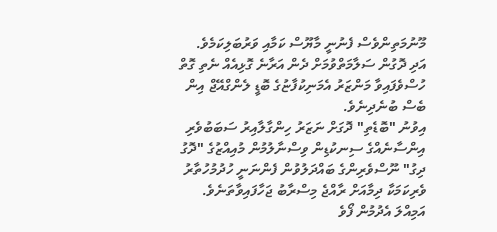މޫނުމަތިންވެސް ފެނުނީ މާޔޫސް ކަމާއި ވަރުބަލިކަމެވެ. އަދި ދޮގުން ސަލާމަތްވުމަށް ދެން އަރާނެ ގޮޅިއެއް ނެތި ގޮތް ހުސްވެފައިވާ މަންޒަރު އެމަނިކުފާޏުގެ ބޮޑީ ލެންގްއޭޖް އިން ބެސް ބުނެދިނެވެ.
އިވުނު "ބޮޑެތި" ދޮގަށް ނަޒަރު ހިންގާލާއިރު ސަބަބުވެރި އިންސާނެއްގެ ސިނކުޑިން ވިސްނާލުމުން މުއިއްޒުގެ "ދޮގު ދިގު" ނޫސްވެރިންގެ ބައްދަލުވުން ފެންނަނީ ހުދުމުހުތާރު ވެރިކަމަކާ ދިމާއަށް ރާއްޖެ މިސްރާބު ޖަހާފައިވާތަނެވެ. އަމިއްލަ އެދުމުން ފޯވެ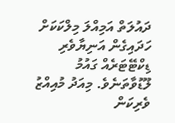ދައުލަތް އަމިއްލަ މިލްކަކަށް ހަދައިގެން އަނިޔާވެރި ޑިކްޓޭޓަރެއް ގައުމު ލޫޑުވާތަނެވެ. މިއަދު މުއިއްޒު ވެރިކަން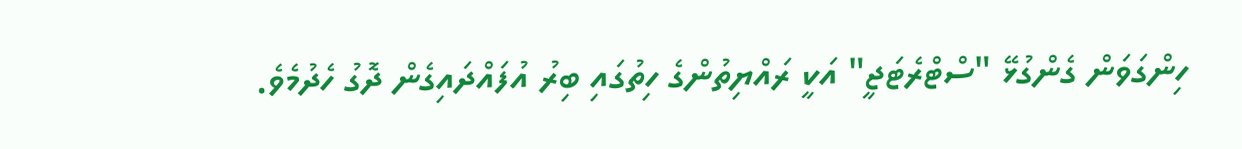ހިންގަވަން ގެންގުޅޭ "ސްޓްރެޓަޖީ" އަކީ ރައްޔިތުންގެ ހިތުގައި ބިރު އުފައްދައިގެން ދޮގު ހެދުމެވެ.